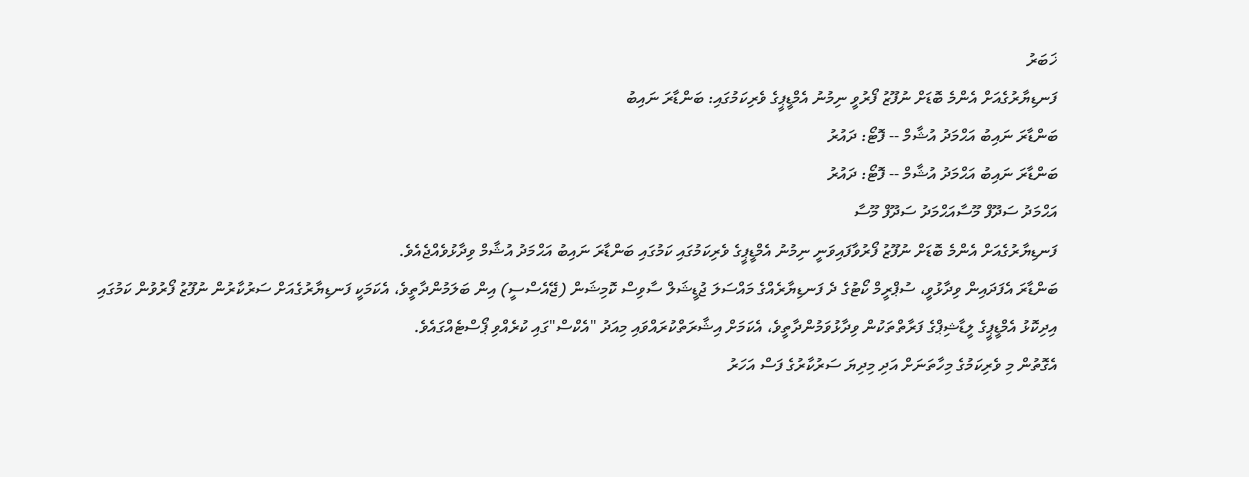ޚަބަރު
ފަނޑިޔާރުގެއަށް އެންމެ ބޮޑަށް ނުފޫޒު ފޯރުވީ ނިމުނު އެމްޑީޕީގެ ވެރިކަމުގައި: ބަންޑާރަ ނައިބު
ބަންޑާރަ ނައިބު އަޙްމަދު އުޝާމް -- ފޮޓޯ: ދައުރު
ބަންޑާރަ ނައިބު އަޙްމަދު އުޝާމް -- ފޮޓޯ: ދައުރު
އަޙްމަދު ސަދޫފް މޫސާއަޙްމަދު ސަދޫފް މޫސާ
ފަނޑިޔާރުގެއަށް އެންމެ ބޮޑަށް ނުފޫޒު ފޯރުވާފައިވަނީ ނިމުނު އެމްޑީޕީގެ ވެރިކަމުގައި ކަމުގައި ބަންޑާރަ ނައިބު އަޙްމަދު އުޝާމް ވިދާޅުވެއްޖެއެވެ.
ބަންޑާރަ އެފަދައިން ވިދާޅުވީ، ސުޕްރީމް ކޯޓުގެ ދެ ފަނޑިޔާރެއްގެ މައްސަލަ ޖުޑީޝަލް ސާވިސް ކޮމިޝަން (ޖޭއެސްސީ) އިން ބަލަމުންދާތީވެ، އެކަމަކީ ފަނޑިޔާރުގެއަށް ސަރުކާރުން ނުފޫޒު ފޯރުވުން ކަމުގައި އިދިކޮޅު އެމްޑީޕީގެ ލީޑާޝިޕްގެ ފަރާތްތަކުން ވިދާޅުވަމުންދާތީވެ، އެކަމަށް އިޝާރަތްކުރައްވައި މިއަދު "އެކްސް"ގައި ކުރެއްވި ޕޯސްޓެއްގައެވެ.
އެގޮތުން މި ވެރިކަމުގެ މިހާތަނަށް އަދި މިދިޔަ ސަރުކާރުގެ ފަސް އަހަރު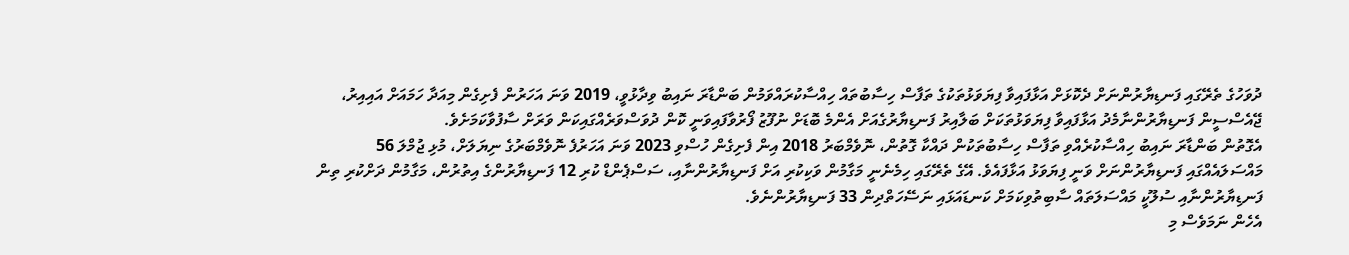ދުވަހުގެ ތެރޭގައި ފަނޑިޔާރުންނަށް ދެކޮޅަށް އަޅާފައިވާ ފިޔަވަޅުތަކުގެ ތަފާސް ހިސާބުތައް ހިއްސާކުރައްވަމުން ބަންޑާރަ ނައިބު ވިދާޅުވީ، 2019 ވަނަ އަހަރުން ފެށިގެން މިއަދާ ހަމައަށް އައިއިރު، ޖޭއެސްސީން ފަނޑިޔާރުންނާމެދު އަޅާފައިވާ ފިޔަވަޅުތަކަށް ބަލާއިރު ފަނޑިޔާރުގެއަށް އެންމެ ބޮޑަށް ނުފޫޒު ފޯރުވާފައިވަނީ ކޮން ދުވަސްވަރެއްގައިކަން ވަރަށް ސާފުވާކަމަށެވެ.
އެގޮތުން ބަންޑާރަ ނައިބު ހިއްސާކުރެއްވި ތަފާސް ހިސާބުތަކުން ދައްކާ ގޮތުން، ނޮވެމްބަރު 2018 އިން ފެށިގެން ހުސްވި 2023 ވަނަ އަހަރުފެ ނޮވެމްބަރުގެ ނިޔަލަށް، މުޅި ޖުމްލަ 56 މައްސަލައެއްގައި ފަނޑިޔާރުންނަށް ވަނީ ފިޔަވަޅު އަޅާފައެވެ. އޭގެ ތެރޭގައި ހިމެނެނީ މަގާމުން ވަކިކުރި އަށް ފަނޑިޔާރުންނާއި، ސަސްޕެންޑް ކުރި 12 ފަނޑިޔާރުންގެ އިތުރުން، މަގާމުން ދަށްކުރި ތިން ފަނޑިޔާރުންނާއި ސުލޫކީ މައްސަލަތައް ސާބިތުވިކަމަށް ކަނޑައަޅައި ނަސޭހަތްދިން 33 ފަނޑިޔާރުންނެވެ.
އެހެން ނަމަވެސް މި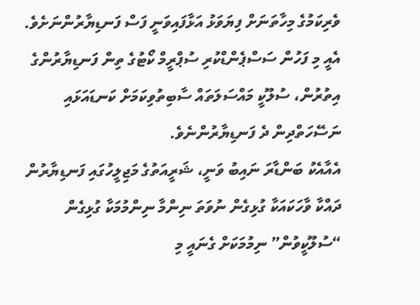ވެރިކަމުގެ މިހާތަނަށް ފިޔަވަޅު އަޅާފައިވަނީ ފަސް ފަނޑިޔާރުންނަށެވެ. އެއީ މި ފަހުން ސަސްޕެންޑްކުރި ސުޕްރީމް ކޯޓުގެ ތިން ފަނޑިޔާރުންގެ އިތުރުން، ސުލޫކީ މައްސަލަތައް ސާބިތުވިކަމަށް ކަނޑައަޅައި ނަސޭހަތްދިން ދެ ފަނޑިޔާރުންނެވެ.
އެއާއެކު ބަންޑާރަ ނައިބު ވަނީ، ޝަރީއަތުގެ މަޖިލީހުގައި ފަނޑިޔާރުން ދައްކާ ވާހަކައަކާ ގުޅިގެން ނުވަތަ ނިންމާ ނިންމުމަކާ ގުޅިގެން “ސުލޫކީވުން” ނިމުމަކަށް ގެނައީ މި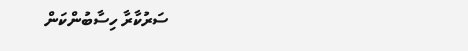ސަރުކާރާ ހިސާބުންކަން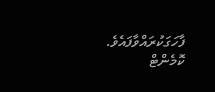ފާހަގަކުރައްވާފައެވެ.
ކޮމެންޓް